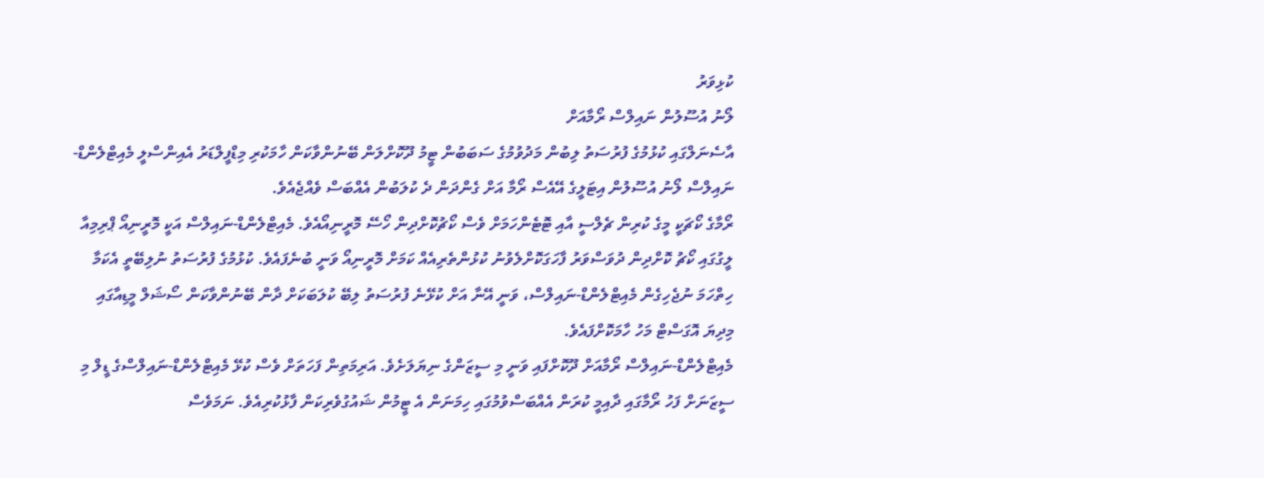ކުޅިވަރު
ލޯނު އުސޫލުން ނައިލްސް ރޯމާއަށް
އާސެނަލްގައި ކުޅުމުގެ ފުރުސަތު ލިބުން މަދުވުމުގެ ސަބަބުން ޓީމު ދޫކޮށްލަން ބޭނުންވާކަން ހާމަކުރި މިޑްފީލްޑަރު އެއިންސްލީ މެއިޓްލެންޑް-ނައިލްސް ލޯނު އުސޫލުން އިޓަލީގެ އޭއެސް ރޯމާ އަށް ގެންދަން ދެ ކުލަބުން އެއްބަސް ވެއްޖެއެވެ.
ރޯމާގެ ކޯޗަކީ މީގެ ކުރިން ޗެލްސީ އާއި ޓޮޓެންހަމަށް ވެސް ކޯޗުކޮށްދިން ހޯސޭ މޮރީނިއޯއެވެ. މެއިޓްލެންޑް-ނައިލްސް އަކީ މޮރީނިއޯ ޕްރިމިއާ ލީގުގައި ކޯޗު ކޮށްދިން ދުވަސްވަރު ފާހަގަކޮށްލެވުނު ކުޅުންތެރިއެއް ކަމަށް މޮރީނިއޯ ވަނީ ބުނެފައެވެ. ކުޅުމުގެ ފުރުސަތު ނުލިބޭތީ އެކަމާ ހިތްހަމަ ނުޖެހިގެން މެއިޓްލެންޑް-ނައިލްސް، ވަނީ އޭނާ އަށް ކުޅޭނެ ފުރުސަތު ލިބޭ ކުލަބަކަށް ދާން ބޭނުންވާކަން ސޯޝަލް މީޑިއާގައި މިދިޔަ އޮގަސްޓް މަހު ހާމަކޮށްފައެވެ.
މެއިޓްލެންޑް-ނައިލްސް ރޯމާއަށް ދޫކޮށްފައި ވަނީ މި ސީޒަންގެ ނިޔަލަށެވެ. އަރިމަތިން ފަހަތަށް ވެސް ކުޅޭ މެއިޓްލެންޑް-ނައިލްސްގެ ޑީލް މި ސީޒަނަށް ފަހު ރޯމާގައި ދާއިމީ ކުރަން އެއްބަސްވުމުގައި ހިމަނަން އެ ޓީމުން ޝައުގުވެރިކަން ފާޅުކުރިއެވެ. ނަމަވެސް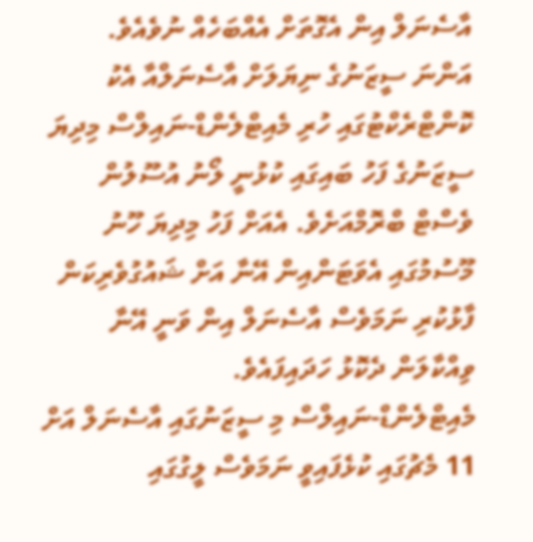އާސެނަލް އިން އެގޮތަށް އެއްބަހެއް ނުވެއެވެ.
އަންނަ ސީޒަނުގެ ނިޔަލަށް އާސެނަލްއާ އެކު ކޮންޓްރެކްޓުގައި ހުރި މެއިޓްލެންޑް-ނައިލްސް މިދިޔަ ސީޒަނުގެ ފަހު ބައިގައި ކުޅުނީ ލޯނު އުސޫލުން ވެސްޓް ބްރޮމްއަށެވެ. އެއަށް ފަހު މިދިޔަ ހޫނު މޫސުމުގައި އެވަޓަންއިން އޭނާ އަށް ޝައުގުވެރިކަން ފާޅުކުރި ނަމަވެސް އާސެނަލް އިން ވަނީ އޭނާ ވިއްކާލަން ދެކޮޅު ހަދައިފައެވެ.
މެއިޓްލެންޑް-ނައިލްސް މި ސީޒަނުގައި އާސެނަލް އަށް 11 މެޗުގައި ކުޅެފައިވީ ނަމަވެސް ލީގުގައި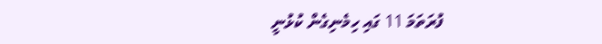ފުރަތަމަ 11 ގައި ހިމެނިގެން ކުޅުނީ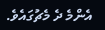އެންމެ ދެ މެޗުގައެވެ.